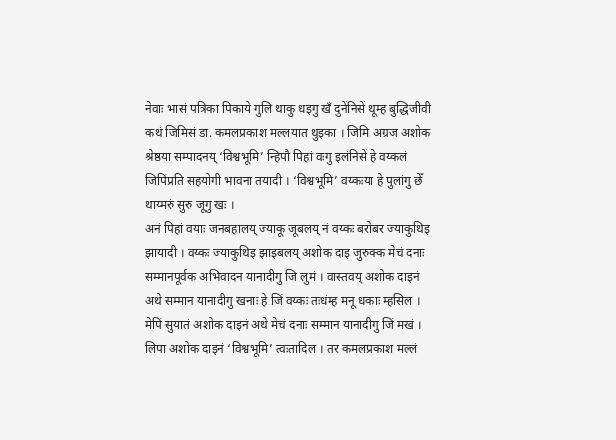नेवाः भासं पत्रिका पिकाये गुलि थाकु धइगु खँ दुनेंनिसें थूम्ह बुद्धिजीवी कथं जिमिसं डा. कमलप्रकाश मल्लयात थुइका । जिमि अग्रज अशोक श्रेष्ठया सम्पादनय् ‘विश्वभूमि’ न्हिपौ पिहां वःगु इलंनिसें हे वय्कलं जिपिंप्रति सहयोगी भावना तयादी । ‘विश्वभूमि’ वय्कःया हे पुलांगु छेँ थाय्मरुं सुरु जूगु खः ।
अनं पिहां वयाः जनबहालय् ज्याकू जूबलय् नं वय्कः बरोबर ज्याकुथिइ झायादी । वय्कः ज्याकुथिइ झाइबलय् अशोक दाइ जुरुक्क मेचं दनाः सम्मानपूर्वक अभिवादन यानादीगु जि लुमं । वास्तवय् अशोक दाइनं अथे सम्मान यानादीगु खनाः हे जिं वय्कः तःधंम्ह मनू धकाः म्हसिल । मेपिं सुयातं अशोक दाइनं अथे मेचं दनाः सम्मान यानादीगु जिं मखं ।
लिपा अशोक दाइनं ‘विश्वभूमि’ त्वःतादिल । तर कमलप्रकाश मल्लं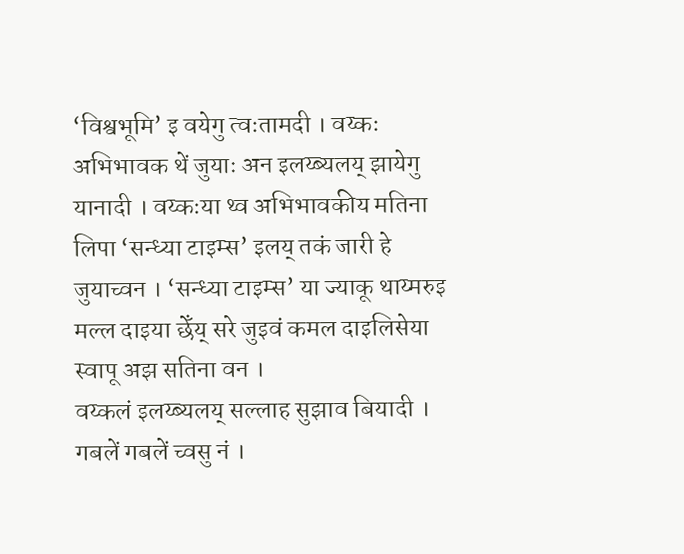‘विश्वभूमि’ इ वयेगु त्वःतामदी । वय्कः अभिभावक थें जुयाः अन इलय्ब्यलय् झायेगु यानादी । वय्कःया थ्व अभिभावकीय मतिना लिपा ‘सन्ध्या टाइम्स’ इलय् तकं जारी हे जुयाच्वन । ‘सन्ध्या टाइम्स’ या ज्याकू थाय्मरुइ मल्ल दाइया छेँय् सरे जुइवं कमल दाइलिसेया स्वापू अझ सतिना वन ।
वय्कलं इलय्ब्यलय् सल्लाह सुझाव बियादी । गबलें गबलें च्वसु नं ।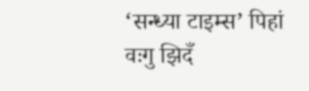‘सन्ध्या टाइम्स’ पिहां वःगु झिदँ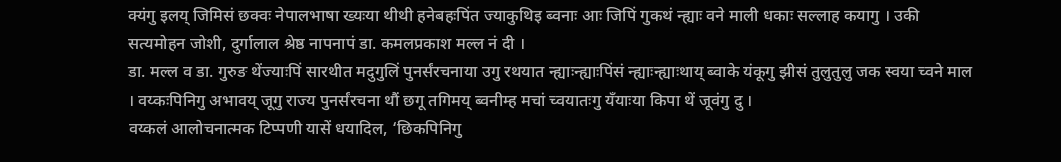क्यंगु इलय् जिमिसं छक्वः नेपालभाषा ख्यःया थीथी हनेबहःपिंत ज्याकुथिइ ब्वनाः आः जिपिं गुकथं न्ह्याः वने माली धकाः सल्लाह कयागु । उकी सत्यमोहन जोशी, दुर्गालाल श्रेष्ठ नापनापं डा. कमलप्रकाश मल्ल नं दी ।
डा. मल्ल व डा. गुरुङ थेंज्याःपिं सारथीत मदुगुलिं पुनर्संरचनाया उगु रथयात न्ह्याःन्ह्याःपिंसं न्ह्याःन्ह्याःथाय् ब्वाके यंकूगु झीसं तुलुतुलु जक स्वया च्वने माल । वय्कःपिनिगु अभावय् जूगु राज्य पुनर्संरचना थौं छगू तगिमय् ब्वनीम्ह मचां च्वयातःगु यँयाःया किपा थें जूवंगु दु ।
वय्कलं आलोचनात्मक टिप्पणी यासें धयादिल, ‘छिकपिनिगु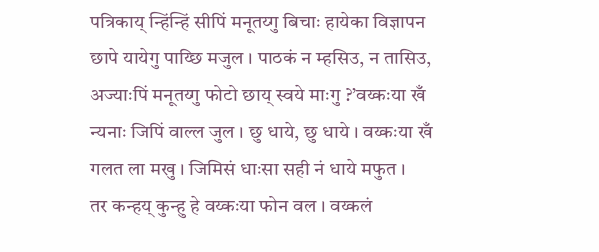पत्रिकाय् न्हिंन्हिं सीपिं मनूतय्गु बिचाः हायेका विज्ञापन छापे यायेगु पाय्छि मजुल । पाठकं न म्हसिउ, न तासिउ, अज्याःपिं मनूतय्गु फोटो छाय् स्वये माःगु ?’वय्कःया खँ न्यनाः जिपिं वाल्ल जुल । छु धाये, छु धाये । वय्कःया खँ गलत ला मखु । जिमिसं धाःसा सही नं धाये मफुत ।
तर कन्हय् कुन्हु हे वय्कःया फोन वल । वय्कलं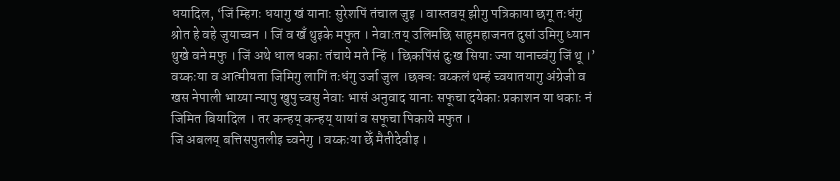धयादिल, ‘जिं म्हिगः धयागु खं यानाः सुरेशपिं तंचाल जुइ । वास्तवय् झीगु पत्रिकाया छगू तःधंगु श्रोत हे वहे जुयाच्वन । जिं व खँ थुइके मफुत । नेवाःतय् उलिमछि साहुमहाजनत दुसां उमिगु ध्यान थुखे वने मफु । जिं अथे धाल धकाः तंचाये मते न्हिं । छिकपिंसं दुःख सियाः ज्या यानाच्वंगु जिं थू ।’
वय्कःया व आत्मीयता जिमिगु लागिं तःधंगु उर्जा जुल ।छक्वः वय्कलं थम्हं च्वयातयागु अंग्रेजी व खस नेपाली भाय्या न्यापु खुपु च्वसु नेवाः भासं अनुवाद यानाः सफूचा दयेकाः प्रकाशन या धकाः नं जिमित बियादिल । तर कन्हय् कन्हय् यायां व सफूचा पिकाये मफुत ।
जि अबलय् बत्तिसपुतलीइ च्वनेगु । वय्कःया छेँ मैतीदेवीइ ।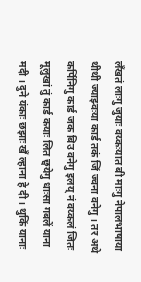लँखतं लाःगु जुयाः वय्कःयात बी माःगु नेपालभाषाया थीथी ज्याझ्वःया कार्ड तकं जिं ज्वना वनेगु । तर अथे कर्पिनिगु कार्ड जक बिउ वनेगु इलय् नं वय्कलं जितः मूलुखां तुं कार्ड कयाः लित छ्वयेगु धाःसा गबलें याना मदी । दुने यंकाः छझाः खँ ल्हाना हे दी । थुकिं यानाः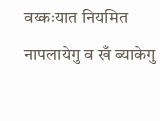वय्कःयात नियमित नापलायेगु व खँ ब्याकेगु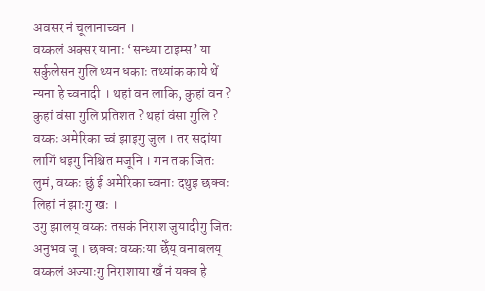अवसर नं चूलानाच्वन ।
वय्कलं अक्सर यानाः ‘सन्ध्या टाइम्स’ या सर्कुलेसन गुलि थ्यन धकाः तथ्यांक काये थें न्यना हे च्वनादी । थहां वन लाकि, कुहां वन ? कुहां वंसा गुलि प्रतिशत ? थहां वंसा गुलि ? वय्कः अमेरिका च्वं झाइगु जुल । तर सदांया लागिं धइगु निश्चित मजूनि । गन तक जितः लुमं, वय्कः छुं ई अमेरिका च्वनाः दथुइ छक्वः लिहां नं झाःगु खः ।
उगु झालय् वय्कः तसकं निराश जुयादीगु जितः अनुभव जू । छक्वः वय्कःया छेँय् वनाबलय् वय्कलं अज्याःगु निराशाया खँ नं यक्व हे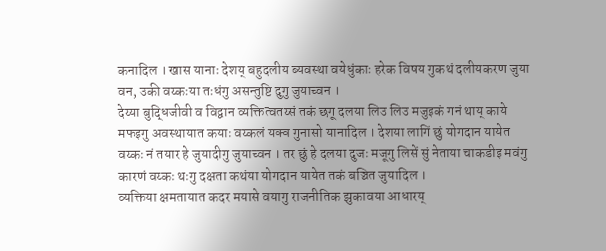कनादिल । खास यानाः देशय् बहुदलीय ब्यवस्था वयेधुंकाः हरेक विषय गुकथं दलीयकरण जुया वन, उकी वय्कःया तःधंगु असन्तुष्टि दुगु जुयाच्वन ।
देय्या बुद्धिजीवी व विद्वान व्यक्तित्वतय्सं तकं छगू दलया लिउ लिउ मजुइकं गनं थाय् काये मफइगु अवस्थायात कयाः वय्कलं यक्व गुनासो यानादिल । देशया लागिं छुं योगदान यायेत वय्कः नं तयार हे जुयादीगु जुयाच्वन । तर छुं हे दलया दुजः मजूगु लिसें सुं नेताया चाकडीइ मवंगु कारणं वय्कः थःगु दक्षता कथंया योगदान यायेत तकं बञ्चित जुयादिल ।
व्यक्तिया क्षमतायात कदर मयासे वयागु राजनीतिक झुकावया आधारय्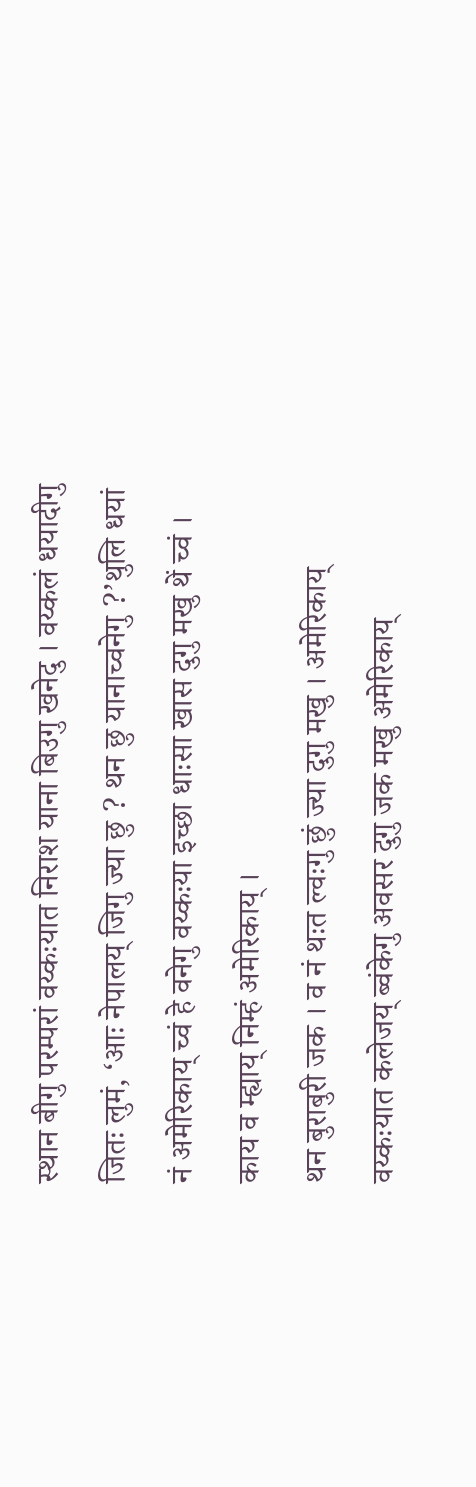स्थान बीगु परम्परां वय्कःयात निराश याना बिउगु खनेदु । वय्कलं धयादीगु जितः लुमं, ‘आः नेपालय् जिगु ज्या छु ? थन छु यानाच्वनेगु ?’थुलि धयां नं अमेरिकाय् च्वं हे वनेगु वय्कःया इच्छा धाःसा खास दुगु मखु थें च्वं । काय व म्ह्याय् निम्हं अमेरिकाय् ।
थन बुराबुरी जक । व नं थःत ल्वःगु छुं ज्या दुगु मखु । अमेरिकाय् वय्कःयात कलेजय् ब्वंकेगु अवसर दुगु जक मखु अमेरिकाय्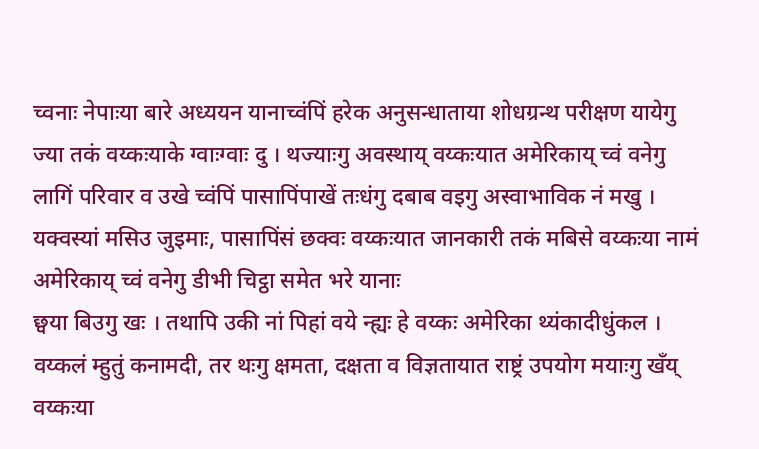च्वनाः नेपाःया बारे अध्ययन यानाच्वंपिं हरेक अनुसन्धाताया शोधग्रन्थ परीक्षण यायेगु ज्या तकं वय्कःयाके ग्वाःग्वाः दु । थज्याःगु अवस्थाय् वय्कःयात अमेरिकाय् च्वं वनेगु लागिं परिवार व उखे च्वंपिं पासापिंपाखें तःधंगु दबाब वइगु अस्वाभाविक नं मखु ।
यक्वस्यां मसिउ जुइमाः, पासापिंसं छक्वः वय्कःयात जानकारी तकं मबिसे वय्कःया नामं अमेरिकाय् च्वं वनेगु डीभी चिट्ठा समेत भरे यानाः
छ्वया बिउगु खः । तथापि उकी नां पिहां वये न्ह्यः हे वय्कः अमेरिका थ्यंकादीधुंकल । वय्कलं म्हुतुं कनामदी, तर थःगु क्षमता, दक्षता व विज्ञतायात राष्ट्रं उपयोग मयाःगु खँय् वय्कःया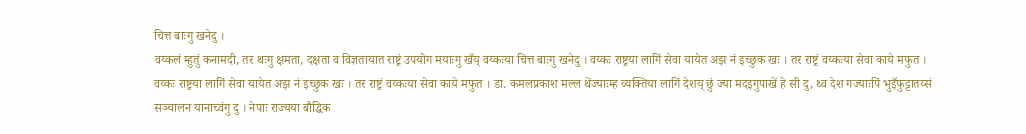चित्त बाःगु खनेदु ।
वय्कलं म्हुतुं कनामदी, तर थःगु क्षमता, दक्षता व विज्ञतायात राष्ट्रं उपयोग मयाःगु खँय् वय्कःया चित्त बाःगु खनेदु । वय्कः राष्ट्रया लागिं सेवा यायेत अझ नं इच्छुक खः । तर राष्ट्रं वय्कःया सेवा काये मफुत ।
वय्कः राष्ट्रया लागिं सेवा यायेत अझ नं इच्छुक खः । तर राष्ट्रं वय्कःया सेवा काये मफुत । डा. कमलप्रकाश मल्ल थेंज्याःम्ह व्यक्तिया लागिं देशय् छुं ज्या मदइगुपाखें हे सी दु, थ्व देश गज्याःपिं भुइँफुट्टातय्सं सञ्चालन यानाच्वंगु दु । नेपाः राज्यया बौद्धिक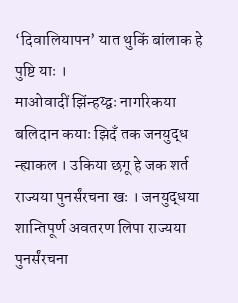‘दिवालियापन’ यात थुकिं बांलाक हे पुष्टि याः ।
माओवादीं झिंन्हय्द्वः नागरिकया बलिदान कयाः झिदँ तक जनयुद्ध न्ह्याकल । उकिया छगू हे जक शर्त राज्यया पुनर्संरचना खः । जनयुद्धया शान्तिपूर्ण अवतरण लिपा राज्यया पुनर्संरचना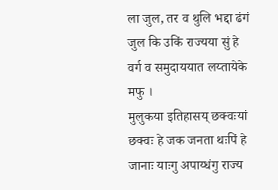ला जुल, तर व थुलि भद्दा ढंगं जुल कि उकिं राज्यया सुं हे वर्ग व समुदाययात लय्तायेके मफु ।
मुलुकया इतिहासय् छक्वःयां छक्वः हे जक जनता थःपिं हे जानाः याःगु अपाय्धंगु राज्य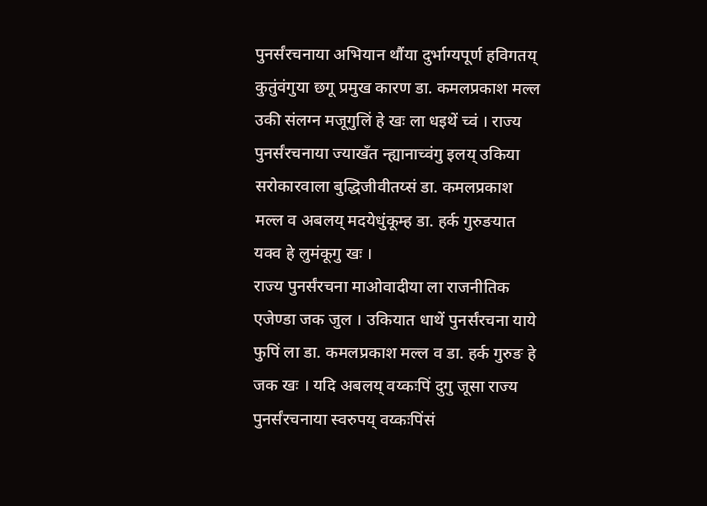पुनर्संरचनाया अभियान थौंया दुर्भाग्यपूर्ण हविगतय् कुतुंवंगुया छगू प्रमुख कारण डा. कमलप्रकाश मल्ल उकी संलग्न मजूगुलिं हे खः ला धइथें च्वं । राज्य पुनर्संरचनाया ज्याखँत न्ह्यानाच्वंगु इलय् उकिया सरोकारवाला बुद्धिजीवीतय्सं डा. कमलप्रकाश मल्ल व अबलय् मदयेधुंकूम्ह डा. हर्क गुरुङयात यक्व हे लुमंकूगु खः ।
राज्य पुनर्संरचना माओवादीया ला राजनीतिक एजेण्डा जक जुल । उकियात धाथें पुनर्संरचना याये फुपिं ला डा. कमलप्रकाश मल्ल व डा. हर्क गुरुङ हे जक खः । यदि अबलय् वय्कःपिं दुगु जूसा राज्य पुनर्संरचनाया स्वरुपय् वय्कःपिंसं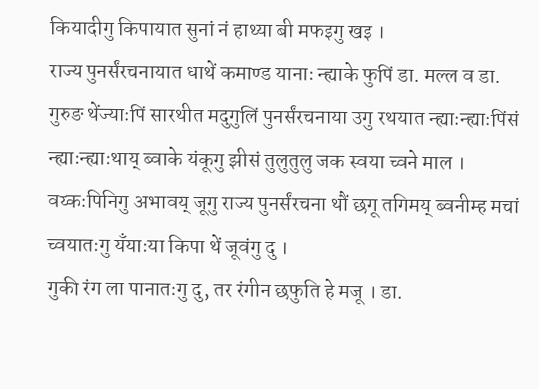कियादीगु किपायात सुनां नं हाथ्या बी मफइगु खइ ।
राज्य पुनर्संरचनायात धाथें कमाण्ड यानाः न्ह्याके फुपिं डा. मल्ल व डा. गुरुङ थेंज्याःपिं सारथीत मदुगुलिं पुनर्संरचनाया उगु रथयात न्ह्याःन्ह्याःपिंसं न्ह्याःन्ह्याःथाय् ब्वाके यंकूगु झीसं तुलुतुलु जक स्वया च्वने माल । वय्कःपिनिगु अभावय् जूगु राज्य पुनर्संरचना थौं छगू तगिमय् ब्वनीम्ह मचां च्वयातःगु यँयाःया किपा थें जूवंगु दु ।
गुकी रंग ला पानातःगु दु, तर रंगीन छफुति हे मजू । डा.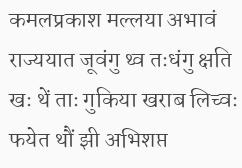कमलप्रकाश मल्लया अभावं राज्ययात जूवंगु थ्व तःधंगु क्षति खः थें ताः गुकिया खराब लिच्वः फयेत थौं झी अभिशप्त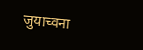जुयाच्वना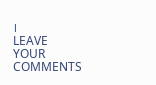।
LEAVE YOUR COMMENTS